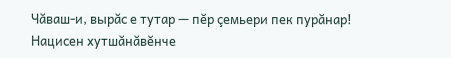Чăваш-и, вырăс е тутар — пĕр çемьери пек пурăнар!
Нацисен хутшăнăвĕнче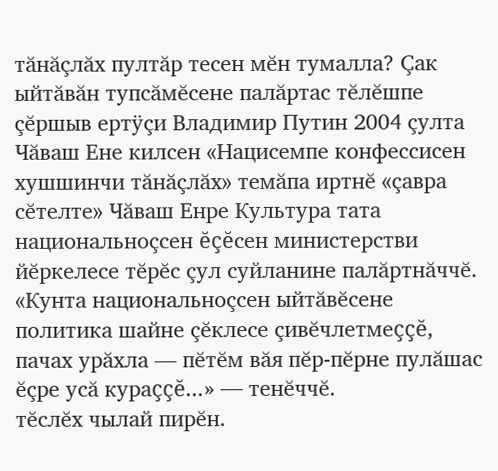тăнăçлăх пултăр тесен мĕн тумалла? Çак ыйтăвăн тупсăмĕсене палăртас тĕлĕшпе çĕршыв ертÿçи Владимир Путин 2004 çулта Чăваш Ене килсен «Нацисемпе конфессисен хушшинчи тăнăçлăх» темăпа иртнĕ «çавра сĕтелте» Чăваш Енре Культура тата национальноçсен ĕçĕсен министерстви йĕркелесе тĕрĕс çул суйланине палăртнăччĕ. «Кунта национальноçсен ыйтăвĕсене политика шайне çĕклесе çивĕчлетмеççĕ, пачах урăхла — пĕтĕм вăя пĕр-пĕрне пулăшас ĕçре усă кураççĕ...» — тенĕччĕ.
тĕслĕх чылай пирĕн.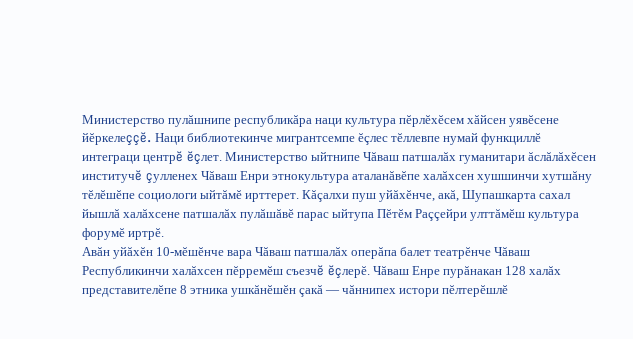Министерство пулăшнипе республикăра наци культура пĕрлĕхĕсем хăйсен уявĕсене йĕркелеççĕ. Наци библиотекинче мигрантсемпе ĕçлес тĕллевпе нумай функциллĕ интеграци центрĕ ĕçлет. Министерство ыйтнипе Чăваш патшалăх гуманитари ăслăлăхĕсен институчĕ çулленех Чăваш Енри этнокультура аталанăвĕпе халăхсен хушшинчи хутшăну тĕлĕшĕпе социологи ыйтăмĕ ирттерет. Кăçалхи пуш уйăхĕнче, акă, Шупашкарта сахал йышлă халăхсене патшалăх пулăшăвĕ парас ыйтупа Пĕтĕм Раççейри улттăмĕш культура форумĕ иртрĕ.
Авăн уйăхĕн 10-мĕшĕнче вара Чăваш патшалăх оперăпа балет театрĕнче Чăваш Республикинчи халăхсен пĕрремĕш съезчĕ ĕçлерĕ. Чăваш Енре пурăнакан 128 халăх представителĕпе 8 этника ушкăнĕшĕн çакă — чăннипех истори пĕлтерĕшлĕ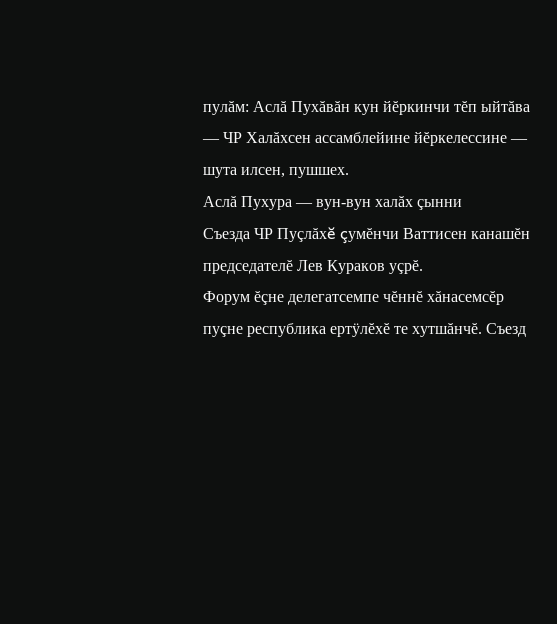пулăм: Аслă Пухăвăн кун йĕркинчи тĕп ыйтăва — ЧР Халăхсен ассамблейине йĕркелессине — шута илсен, пушшех.
Аслă Пухура — вун-вун халăх çынни
Съезда ЧР Пуçлăхĕ çумĕнчи Ваттисен канашĕн председателĕ Лев Кураков уçрĕ.
Форум ĕçне делегатсемпе чĕннĕ хăнасемсĕр пуçне республика ертÿлĕхĕ те хутшăнчĕ. Съезд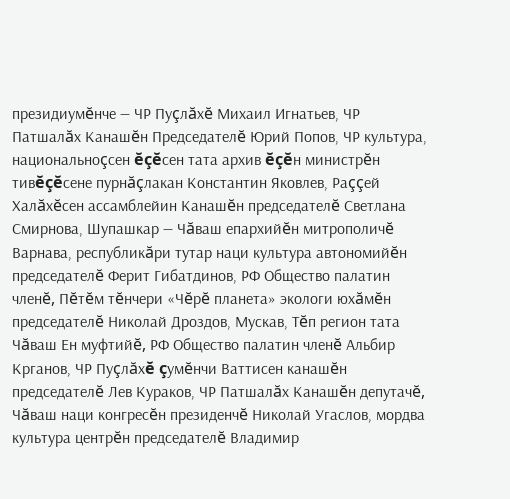президиумĕнче — ЧР Пуçлăхĕ Михаил Игнатьев, ЧР Патшалăх Канашĕн Председателĕ Юрий Попов, ЧР культура, национальноçсен ĕçĕсен тата архив ĕçĕн министрĕн тивĕçĕсене пурнăçлакан Константин Яковлев, Раççей Халăхĕсен ассамблейин Канашĕн председателĕ Светлана Смирнова, Шупашкар — Чăваш епархийĕн митрополичĕ Варнава, республикăри тутар наци культура автономийĕн председателĕ Ферит Гибатдинов, РФ Общество палатин членĕ, Пĕтĕм тĕнчери «Чĕрĕ планета» экологи юхăмĕн председателĕ Николай Дроздов, Мускав, Тĕп регион тата Чăваш Ен муфтийĕ, РФ Общество палатин членĕ Альбир Крганов, ЧР Пуçлăхĕ çумĕнчи Ваттисен канашĕн председателĕ Лев Кураков, ЧР Патшалăх Канашĕн депутачĕ, Чăваш наци конгресĕн президенчĕ Николай Угаслов, мордва культура центрĕн председателĕ Владимир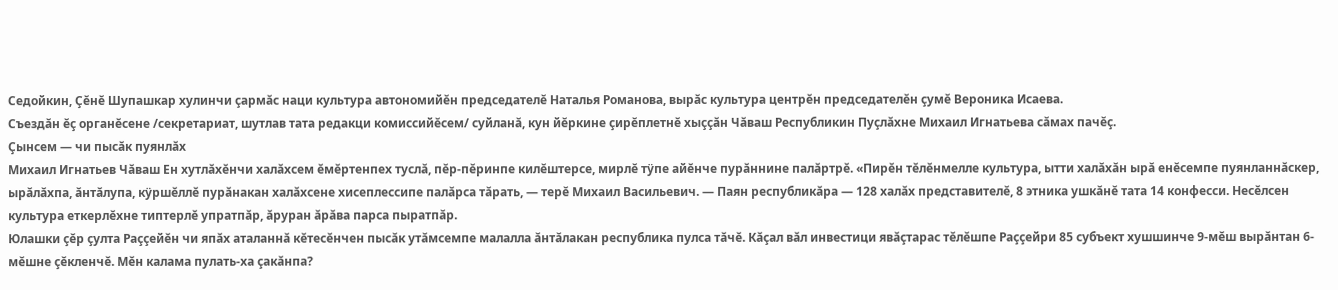Седойкин, Çĕнĕ Шупашкар хулинчи çармăс наци культура автономийĕн председателĕ Наталья Романова, вырăс культура центрĕн председателĕн çумĕ Вероника Исаева.
Съездăн ĕç органĕсене /секретариат, шутлав тата редакци комиссийĕсем/ суйланă, кун йĕркине çирĕплетнĕ хыççăн Чăваш Республикин Пуçлăхне Михаил Игнатьева сăмах пачĕç.
Çынсем — чи пысăк пуянлăх
Михаил Игнатьев Чăваш Ен хутлăхĕнчи халăхсем ĕмĕртенпех туслă, пĕр-пĕринпе килĕштерсе, мирлĕ тÿпе айĕнче пурăннине палăртрĕ. «Пирĕн тĕлĕнмелле культура, ытти халăхăн ырă енĕсемпе пуянланнăскер, ырăлăхпа, ăнтăлупа, кÿршĕллĕ пурăнакан халăхсене хисеплессипе палăрса тăрать, — терĕ Михаил Васильевич. — Паян республикăра — 128 халăх представителĕ, 8 этника ушкăнĕ тата 14 конфесси. Несĕлсен культура еткерлĕхне типтерлĕ упратпăр, ăруран ăрăва парса пыратпăр.
Юлашки çĕр çулта Раççейĕн чи япăх аталаннă кĕтесĕнчен пысăк утăмсемпе малалла ăнтăлакан республика пулса тăчĕ. Кăçал вăл инвестици явăçтарас тĕлĕшпе Раççейри 85 субъект хушшинче 9-мĕш вырăнтан 6-мĕшне çĕкленчĕ. Мĕн калама пулать-ха çакăнпа?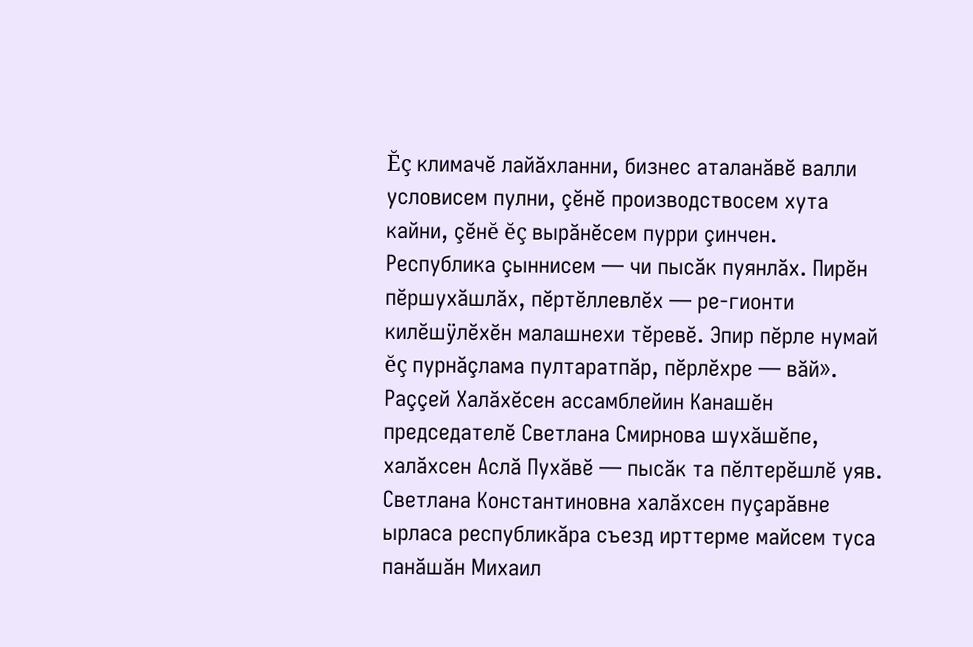Ĕç климачĕ лайăхланни, бизнес аталанăвĕ валли условисем пулни, çĕнĕ производствосем хута кайни, çĕнĕ ĕç вырăнĕсем пурри çинчен. Республика çыннисем — чи пысăк пуянлăх. Пирĕн пĕршухăшлăх, пĕртĕллевлĕх — ре-гионти килĕшÿлĕхĕн малашнехи тĕревĕ. Эпир пĕрле нумай ĕç пурнăçлама пултаратпăр, пĕрлĕхре — вăй».
Раççей Халăхĕсен ассамблейин Канашĕн председателĕ Светлана Смирнова шухăшĕпе, халăхсен Аслă Пухăвĕ — пысăк та пĕлтерĕшлĕ уяв. Светлана Константиновна халăхсен пуçарăвне ырласа республикăра съезд ирттерме майсем туса панăшăн Михаил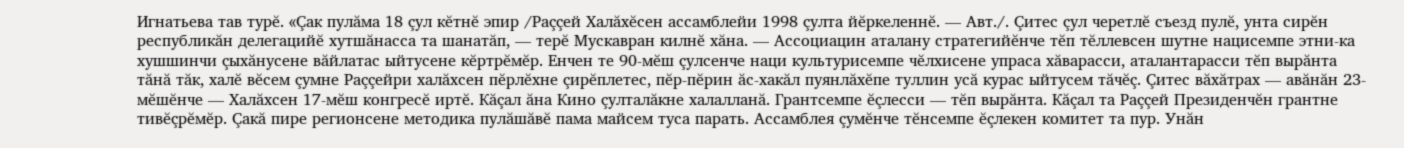Игнатьева тав турĕ. «Çак пулăма 18 çул кĕтнĕ эпир /Раççей Халăхĕсен ассамблейи 1998 çулта йĕркеленнĕ. — Авт./. Çитес çул черетлĕ съезд пулĕ, унта сирĕн республикăн делегацийĕ хутшăнасса та шанатăп, — терĕ Мускавран килнĕ хăна. — Ассоциацин аталану стратегийĕнче тĕп тĕллевсен шутне нацисемпе этни-ка хушшинчи çыхăнусене вăйлатас ыйтусене кĕртрĕмĕр. Енчен те 90-мĕш çулсенче наци культурисемпе чĕлхисене упраса хăварасси, аталантарасси тĕп вырăнта тăнă тăк, халĕ вĕсем çумне Раççейри халăхсен пĕрлĕхне çирĕплетес, пĕр-пĕрин ăс-хакăл пуянлăхĕпе туллин усă курас ыйтусем тăчĕç. Çитес вăхăтрах — авăнăн 23-мĕшĕнче — Халăхсен 17-мĕш конгресĕ иртĕ. Кăçал ăна Кино çулталăкне халалланă. Грантсемпе ĕçлесси — тĕп вырăнта. Кăçал та Раççей Президенчĕн грантне тивĕçрĕмĕр. Çакă пире регионсене методика пулăшăвĕ пама майсем туса парать. Ассамблея çумĕнче тĕнсемпе ĕçлекен комитет та пур. Унăн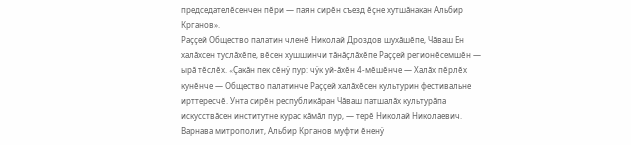председателĕсенчен пĕри — паян сирĕн съезд ĕçне хутшăнакан Альбир Крганов».
Раççей Общество палатин членĕ Николай Дроздов шухăшĕпе, Чăваш Ен халăхсен туслăхĕпе, вĕсен хушшинчи тăнăçлăхĕпе Раççей регионĕсемшĕн — ырă тĕслĕх. «Çакăн пек сĕнÿ пур: чÿк уй-ăхĕн 4-мĕшĕнче — Халăх пĕрлĕх кунĕнче — Общество палатинче Раççей халăхĕсен культурин фестивальне ирттересчĕ. Унта сирĕн республикăран Чăваш патшалăх культурăпа искусствăсен институтне курас кăмăл пур, — терĕ Николай Николаевич.
Варнава митрополит, Альбир Крганов муфти ĕненÿ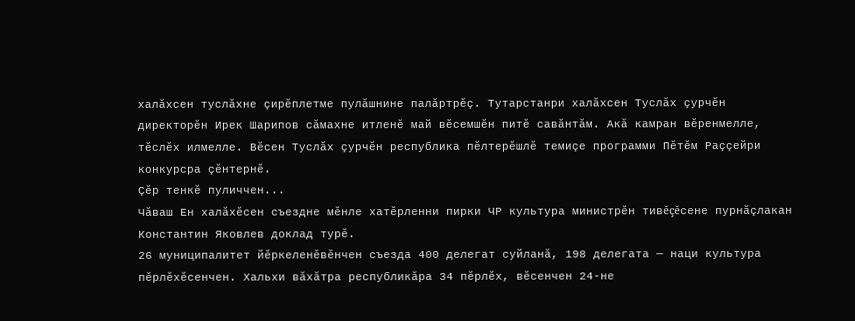халăхсен туслăхне çирĕплетме пулăшнине палăртрĕç. Тутарстанри халăхсен Туслăх çурчĕн директорĕн Ирек Шарипов сăмахне итленĕ май вĕсемшĕн питĕ савăнтăм. Акă камран вĕренмелле, тĕслĕх илмелле. Вĕсен Туслăх çурчĕн республика пĕлтерĕшлĕ темиçе программи Пĕтĕм Раççейри конкурсра çĕнтернĕ.
Çĕр тенкĕ пуличчен...
Чăваш Ен халăхĕсен съездне мĕнле хатĕрленни пирки ЧР культура министрĕн тивĕçĕсене пурнăçлакан Константин Яковлев доклад турĕ.
26 муниципалитет йĕркеленĕвĕнчен съезда 400 делегат суйланă, 198 делегата — наци культура пĕрлĕхĕсенчен. Хальхи вăхăтра республикăра 34 пĕрлĕх, вĕсенчен 24-не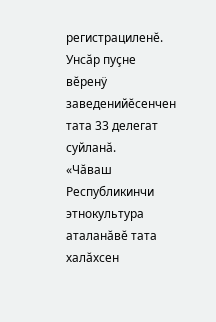регистрациленĕ. Унсăр пуçне вĕренÿ заведенийĕсенчен тата 33 делегат суйланă.
«Чăваш Республикинчи этнокультура аталанăвĕ тата халăхсен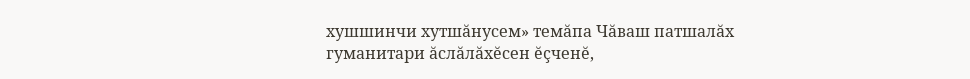хушшинчи хутшăнусем» темăпа Чăваш патшалăх гуманитари ăслăлăхĕсен ĕçченĕ,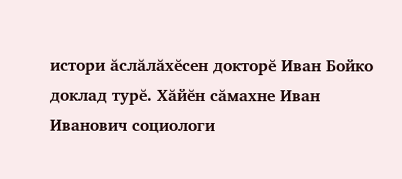истори ăслăлăхĕсен докторĕ Иван Бойко доклад турĕ. Хăйĕн сăмахне Иван Иванович социологи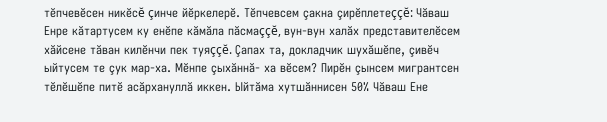тĕпчевĕсен никĕсĕ çинче йĕркелерĕ. Тĕпчевсем çакна çирĕплетеççĕ: Чăваш Енре кăтартусем ку енĕпе кăмăла пăсмаççĕ, вун-вун халăх представителĕсем хăйсене тăван килĕнчи пек туяççĕ. Çапах та, докладчик шухăшĕпе, çивĕч ыйтусем те çук мар-ха. Мĕнпе çыхăннă- ха вĕсем? Пирĕн çынсем мигрантсен тĕлĕшĕпе питĕ асăрхануллă иккен. Ыйтăма хутшăннисен 50% Чăваш Ене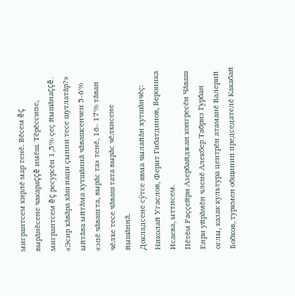мигрантсем кирлĕ мар тенĕ. Вĕсем ĕç вырăнĕсене чакараççĕ имĕш. Тĕрĕссипе, мигрантсем ĕç ресурсĕн 1,5% çеç йышăнаççĕ. «Эсир хăвăра хăш наци çынни тесе шутлатăр?» ыйтăва ыйтăма хутшăннă чăвашсенчен 5-6% «эпĕ чăваш та, вырăс та» тенĕ, 16- 17% тăван чĕлхе тесе чăваш тата вырăс чĕлхисене йышăннă.
Докладсене сÿтсе явма чылайăн хутшăнчĕç: Николай Угаслов, Ферит Гибатдинов, Вероника Исаева, ыттисем.
Пĕтĕм Раççейри Азербайджан конгресĕн Чăваш Енри уйрăмĕн членĕ Алекбер Табриз Гурбан оглы, казак культура центрĕн атаманĕ Валерий Бобков, туркмен общинин председателĕ Какабай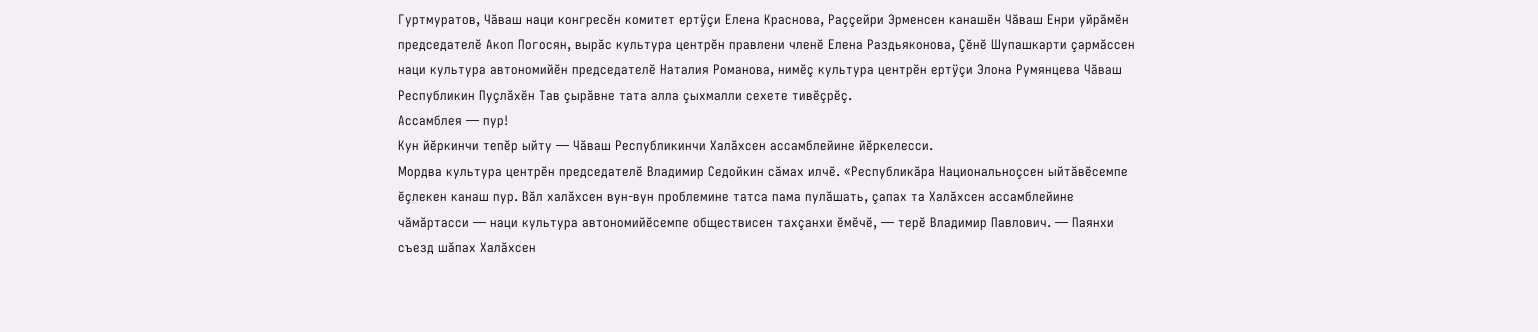Гуртмуратов, Чăваш наци конгресĕн комитет ертÿçи Елена Краснова, Раççейри Эрменсен канашĕн Чăваш Енри уйрăмĕн председателĕ Акоп Погосян, вырăс культура центрĕн правлени членĕ Елена Раздьяконова, Çĕнĕ Шупашкарти çармăссен наци культура автономийĕн председателĕ Наталия Романова, нимĕç культура центрĕн ертÿçи Элона Румянцева Чăваш Республикин Пуçлăхĕн Тав çырăвне тата алла çыхмалли сехете тивĕçрĕç.
Ассамблея — пур!
Кун йĕркинчи тепĕр ыйту — Чăваш Республикинчи Халăхсен ассамблейине йĕркелесси.
Мордва культура центрĕн председателĕ Владимир Седойкин сăмах илчĕ. «Республикăра Национальноçсен ыйтăвĕсемпе ĕçлекен канаш пур. Вăл халăхсен вун-вун проблемине татса пама пулăшать, çапах та Халăхсен ассамблейине чăмăртасси — наци культура автономийĕсемпе обществисен тахçанхи ĕмĕчĕ, — терĕ Владимир Павлович. — Паянхи съезд шăпах Халăхсен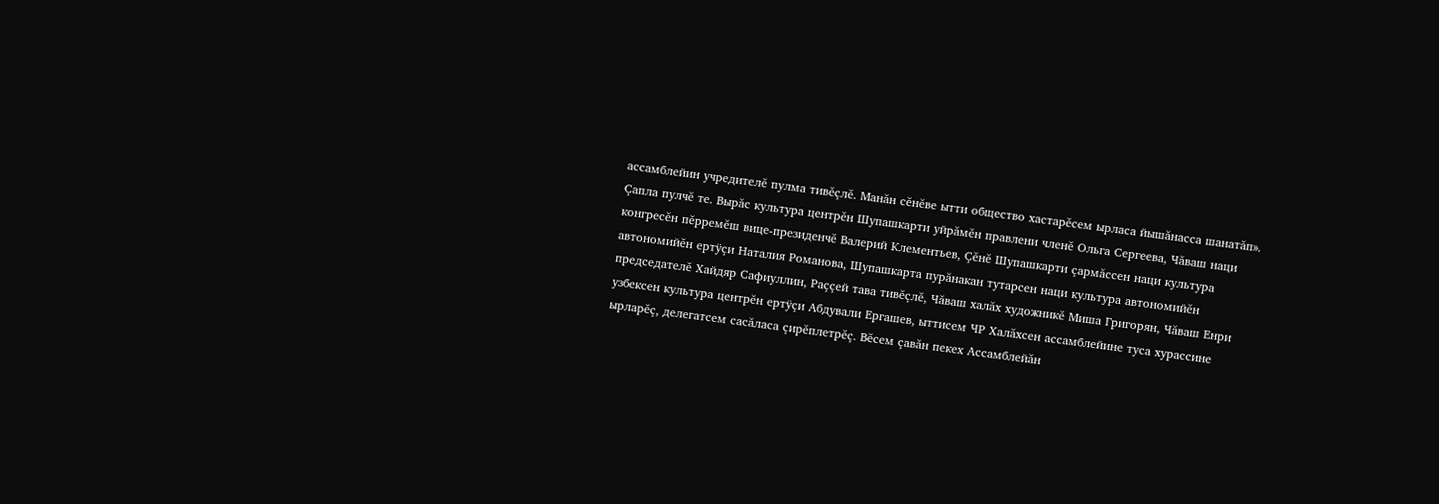ассамблейин учредителĕ пулма тивĕçлĕ. Манăн сĕнĕве ытти общество хастарĕсем ырласа йышăнасса шанатăп».
Çапла пулчĕ те. Вырăс культура центрĕн Шупашкарти уйрăмĕн правлени членĕ Ольга Сергеева, Чăваш наци конгресĕн пĕрремĕш вице-президенчĕ Валерий Клементьев, Çĕнĕ Шупашкарти çармăссен наци культура автономийĕн ертÿçи Наталия Романова, Шупашкарта пурăнакан тутарсен наци культура автономийĕн председателĕ Хайдяр Сафиуллин, Раççей тава тивĕçлĕ, Чăваш халăх художникĕ Миша Григорян, Чăваш Енри узбексен культура центрĕн ертÿçи Абдували Ергашев, ыттисем ЧР Халăхсен ассамблейине туса хурассине ырларĕç, делегатсем сасăласа çирĕплетрĕç. Вĕсем çавăн пекех Ассамблейăн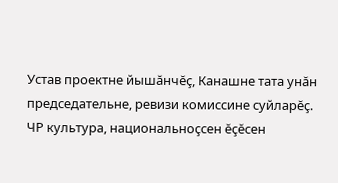Устав проектне йышăнчĕç, Канашне тата унăн председательне, ревизи комиссине суйларĕç.
ЧР культура, национальноçсен ĕçĕсен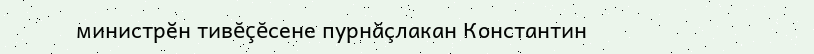министрĕн тивĕçĕсене пурнăçлакан Константин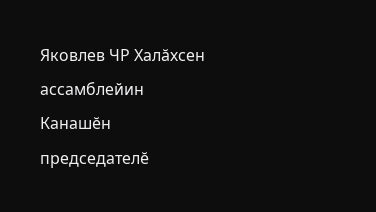Яковлев ЧР Халăхсен ассамблейин Канашĕн председателĕ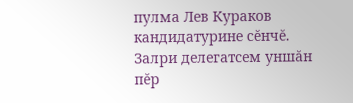пулма Лев Кураков кандидатурине сĕнчĕ. Залри делегатсем уншăн пĕр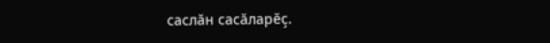саслăн сасăларĕç.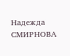Надежда СМИРНОВА